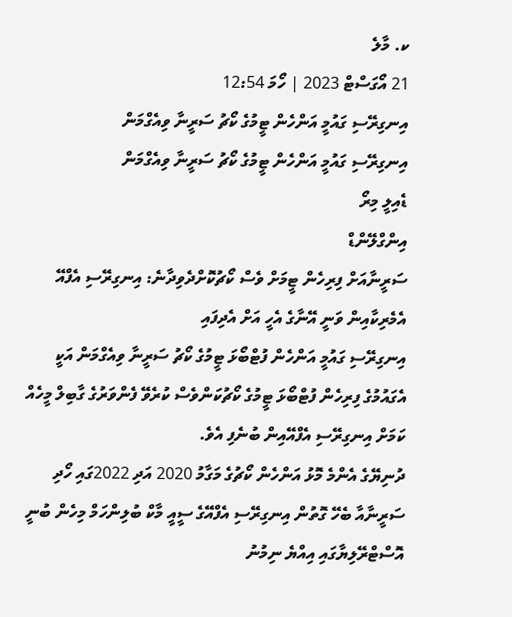ކ. މާލެ
21 އޯގަސްޓް 2023 | ހޯމަ 12:54
އިނގިރޭސި ގައުމީ އަންހެން ޓީމުގެ ކޯޗު ސަރީނާ ވިއެގްމަން
އިނގިރޭސި ގައުމީ އަންހެން ޓީމުގެ ކޯޗު ސަރީނާ ވިއެގްމަން
ޑެއިލީ މިރޯ
އިންގްލޭންޑް
ސަރީނާއަށް ފިރިހެން ޓީމަށް ވެސް ކޯޗުކޮށްދެވިދާނެ: އިނގިރޭސި އެފްއޭ
އެމެރިކާއިން ވަނީ އޭނާގެ އެހީ އަށް އެދިފައި
އިނގިރޭސި ގައުމީ އަންހެން ފުޓްބޯޅަ ޓީމުގެ ކޯޗު ސަރީނާ ވިއެގްމަން އަކީ އެގައުމުގެ ފިރިހެން ފުޓްބޯޅަ ޓީމުގެ ކޯޗުކަންވެސް ކުރެވޭ ފެންވަރުގެ ގާބިލް މީހެއް ކަމަށް އިނގިރޭސި އެފްއޭއިން ބުނެފި އެވެ.
ދުނިޔޭގެ އެންމެ މޮޅު އަންހެން ކޯޗުގެ މަގާމު 2020 އަދި 2022ގައި ހޯދި ސަރީނާއާ ބެހޭ ގޮތުން އިނގިރޭސި އެފްއޭގެ ސީއީ މާކް ބުލިންހަމް މިހެން ބުނީ އޮސްޓްރޭލިޔާގައި އިއްޔެ ނިމުނު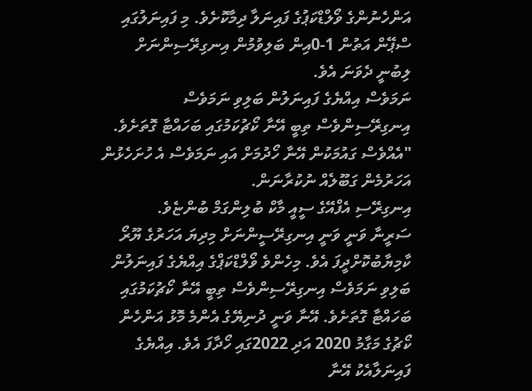އަންހެނުންގެ ވޯލްޑްކަޕުގެ ފައިނަލާ ދިމާކޮށެވެ. މި ފައިނަލުގައި ސްޕޭން އަތުން 1-0އިން ބަލިވުމުން އިނގިރޭސިންނަށް ލިބުނީ ދެވަނަ އެވެ.
ނަމަވެސް އިއްޔެގެ ފައިނަލުން ބަލިވި ނަމަވެސް އިނގިރޭސިންވެސް ތިބީ އޭނާ ކޯޗުކަމުގައި ބަހައްޓާ ގޮތަށެވެ.
"އެއްވެސް ގައުމަކުން އޭނާ ހޯދުމަށް އައި ނަމަވެސް އެ ހުށަހެޅުން އަހަރުމެން ގަބޫލެއް ނުކުރާނަން.
އިނގިރޭސި އެފްއޭގެ ސީއީ މާކް ބުލިންގަމް ބުންޏެވެ.
ސަރީނާ ވަނީ ވަނީ އިނގިރޭސީންނަށް މިދިޔަ އަހަރުގެ ޔޫރޯ ކާމިޔާބުކޮށްދީފަ އެވެ. މިހެންވެ ވޯލްޑްކަޕްގެ އިއްޔެގެ ފައިނަލުން ބަލިވި ނަމަވެސް އިނގިރޭސިންވެސް ތިބީ އޭނާ ކޯޗުކަމުގައި ބަހައްޓާ ގޮތަށެވެ. އޭނާ ވަނީ ދުނިޔޭގެ އެންމެ މޮޅު އަންހެން ކޯޗުގެ މަގާމު 2020 އަދި 2022ގައި ހޯދާފަ އެވެ. އިއްޔެގެ ފައިނަލާއެކު އޭނާ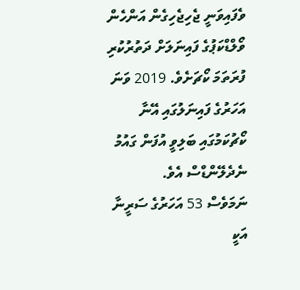ވެފައިވަނީ ޖެހިޖެހިގެން އަންހެން ވޯލްޑްކަޕުގެ ފައިނަލަށް ދަތުރުކުރި ފުރަތަމަ ކޯޗަށެވެ. 2019 ވަނަ އަހަރުގެ ފައިނަލުގައި އޭނާ ކޯޗުކަމުގައި ބަލިވީ އުފަން ގައުމު ނެދެލޭންޑްސް އެވެ.
ނަމަވެސް 53 އަހަރުގެ ސަރީނާ އަކީ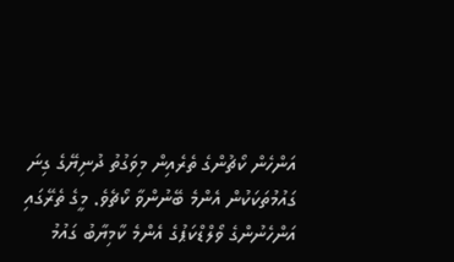އަންހެން ކޯޗުންގެ ތެރެއިން މިވަގުތު ދުނިޔޭގެ ގިނަ ގައުމުތަކަކުން އެންމެ ބޭނުންވާ ކޯޗެވެ. މީގެ ތެރޭގައި އަންހެނުންގެ ވޯލްޑްކަޕުގެ އެންމެ ކާމިޔާބު ގައުމު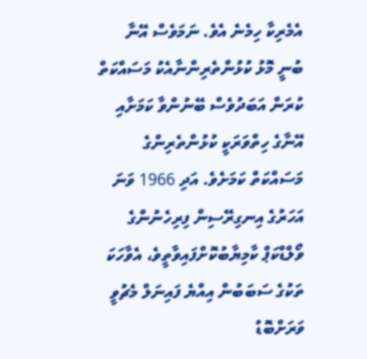އެމެރިކާ ހިމެނެ އެވެ. ނަމަވެސް އޭނާ ބުނީ މޮޅު ކުޅުންތެރިންނާއެކު މަސައްކަތް ކުރަން އަބަދުވެސް ބޭނުންވާ ކަމަށާއި އޭނާގެ ހިތްވަރަކީ ކުޅުންތެރިންގެ މަސައްކަތް ކަމަށެވެ. އަދި 1966 ވަނަ އަހަރުގެ އިނގިރޭސިން ފިރިހެނުންގެ ވޯލްޑްކަޕް ކާމިޔާބުކޮށްފައިވާތީވެ، އެވާހަކަ ތަކުގެ ސަބަބުން އިއްޔެ ފައިނަލް މެޗުވީ ވަރަށްބޮޑު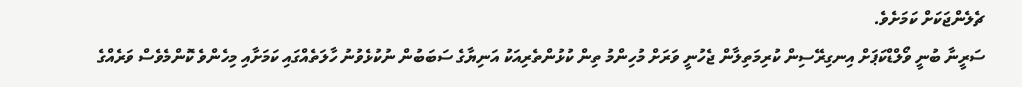ޗެލެންޖަކަށް ކަމަށެވެ.
ސަރީނާ ބުނީ ވޯލްޑްކަޕަށް އިނގިރޭސިން ކުރިމަތިލާން ޖެހުނީ ވަރަށް މުހިންމު ތިން ކުޅުންތެރިއަކު އަނިޔާގެ ސަބަބުން ނުކުޅެވުނު ހާލަތެއްގައި ކަމަށާއި މިހެންވެ ކޮންމެވެސް ވަރެއްގެ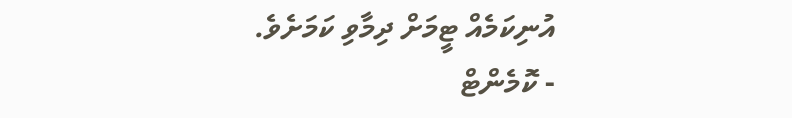އުނިކަމެއް ޓީމަށް ދިމާވި ކަމަށެވެ.
- ކޮމެންޓް